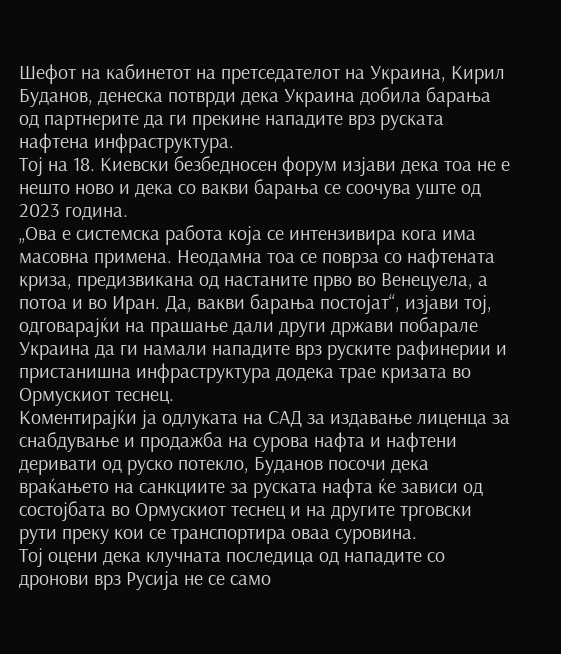Шефот на кабинетот на претседателот на Украина, Кирил Буданов, денеска потврди дека Украина добила барања од партнерите да ги прекине нападите врз руската нафтена инфраструктура.
Тој на 18. Киевски безбедносен форум изјави дека тоа не е нешто ново и дека со вакви барања се соочува уште од 2023 година.
„Ова е системска работа која се интензивира кога има масовна примена. Неодамна тоа се поврза со нафтената криза, предизвикана од настаните прво во Венецуела, а потоа и во Иран. Да, вакви барања постојат“, изјави тој, одговарајќи на прашање дали други држави побарале Украина да ги намали нападите врз руските рафинерии и пристанишна инфраструктура додека трае кризата во Ормускиот теснец.
Коментирајќи ја одлуката на САД за издавање лиценца за снабдување и продажба на сурова нафта и нафтени деривати од руско потекло, Буданов посочи дека враќањето на санкциите за руската нафта ќе зависи од состојбата во Ормускиот теснец и на другите трговски рути преку кои се транспортира оваа суровина.
Тој оцени дека клучната последица од нападите со дронови врз Русија не се само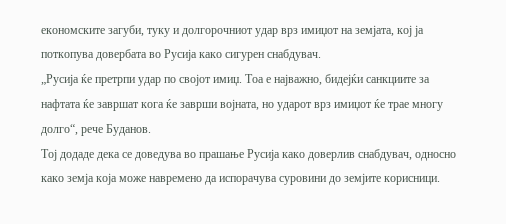економските загуби, туку и долгорочниот удар врз имиџот на земјата, кој ја поткопува довербата во Русија како сигурен снабдувач.
„Русија ќе претрпи удар по својот имиџ. Тоа е најважно, бидејќи санкциите за нафтата ќе завршат кога ќе заврши војната, но ударот врз имиџот ќе трае многу долго“, рече Буданов.
Тој додаде дека се доведува во прашање Русија како доверлив снабдувач, односно како земја која може навремено да испорачува суровини до земјите корисници.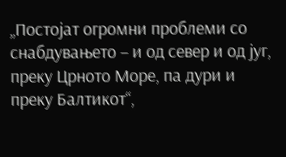„Постојат огромни проблеми со снабдувањето – и од север и од југ, преку Црното Море, па дури и преку Балтикот“,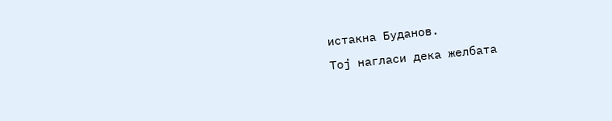истакна Буданов.
Тој нагласи дека желбата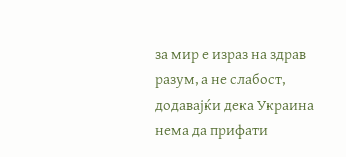за мир е израз на здрав разум, а не слабост, додавајќи дека Украина нема да прифати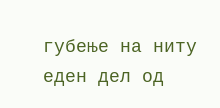губење на ниту еден дел од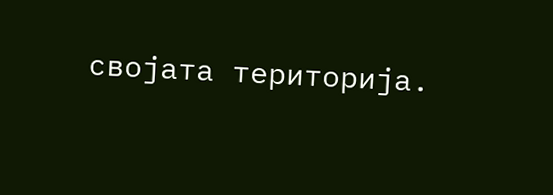својата територија.